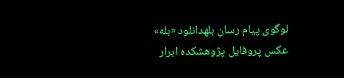لوگوی پیام رسان بلهدانلود «بله»
عکس پروفایل پژوهشکده ابرار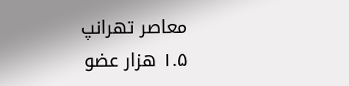معاصر تهرانپ
۱.۵ هزار عضو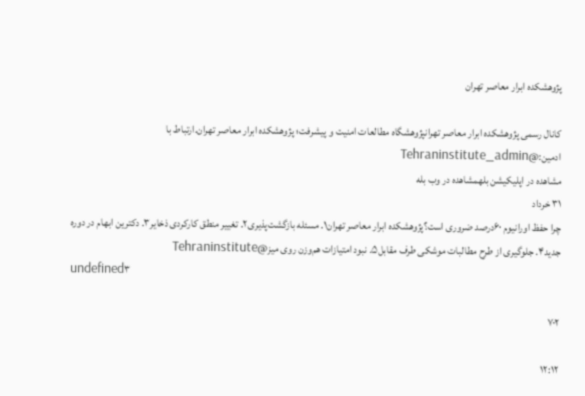پژوهشکده ابرار معاصر تهران

کانال رسمی پژوهشکده ابرار معاصر تهرانپژوهشگاه مطالعات امنیت و پیشرفت؛ پژوهشکده ابرار معاصر تهران.ارتباط با ادمین:@Tehraninstitute_admin
مشاهده در اپلیکیشن بلهمشاهده در وب بله
۳۱ خرداد
چرا حفظ اورانیوم ۶۰درصد ضروری است؟پژوهشکده ابرار معاصر تهران۱. مسئله بازگشت‌پذیری۲. تغییر منطق کارکردی ذخایر۳. دکترین ابهام در دوره جدید۴. جلوگیری از طرح مطالبات موشکی طرف مقابل۵. نبود امتیازات هم‌وزن روی میز@Tehraninstitute
undefined۳

۷۰۲

۱۲:۱۲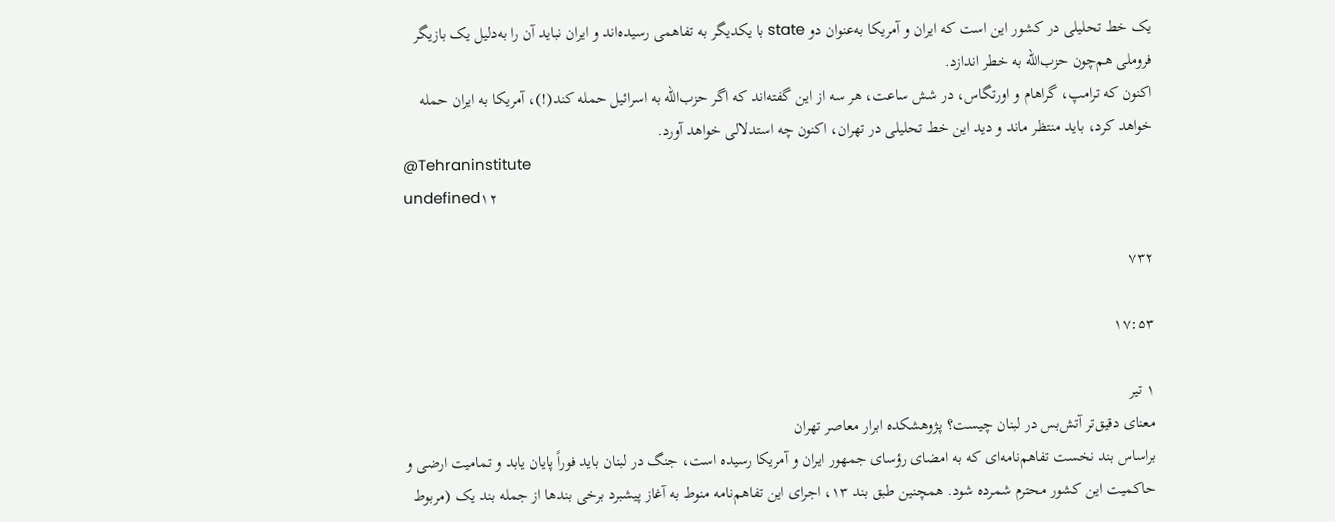یک خط تحلیلی در کشور این است که ایران و آمریکا به‌عنوان دو state با یکدیگر به تفاهمی رسیده‌اند و ایران نباید آن را به‌دلیل یک بازیگر فروملی هم‌چون حزب‌الله به خطر اندازد.
اکنون که ترامپ، گراهام و اورتگاس، در شش ساعت، هر سه از این گفته‌اند که اگر حزب‌الله به اسرائیل حمله کند(!)، آمریکا به ایران حمله خواهد کرد، باید منتظر ماند و دید این خط تحلیلی در تهران، اکنون چه استدلالی خواهد آورد.
@Tehraninstitute
undefined۱۲

۷۳۲

۱۷:۵۳

۱ تیر
معنای دقیق‌تر آتش‌بس در لبنان چیست؟ پژوهشکده ابرار معاصر تهران
براساس بند نخست تفاهم‌نامه‌ای که به امضای رؤسای جمهور ایران و آمریکا رسیده است، جنگ در لبنان باید فوراً پایان یابد و تمامیت ارضی و حاکمیت این کشور محترم شمرده شود. همچنین طبق بند ۱۳، اجرای این تفاهم‌نامه منوط به آغاز پیشبرد برخی بندها از جمله بند یک (مربوط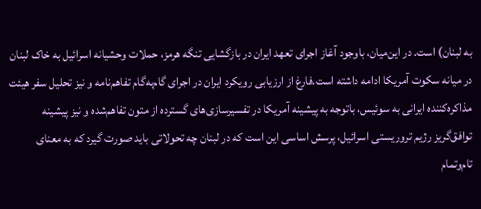به لبنان) است. در این‌میان، باوجود آغاز اجرای تعهد ایران در بازگشایی تنگه هرمز، حملات وحشیانه اسرائیل به خاک لبنان در میانه سکوت آمریکا ادامه داشته است.فارغ از ارزیابی رویکرد ایران در اجرای گام‌به‌گام تفاهم‌نامه و نیز تحلیل سفر هیئت مذاکره‌کننده ایرانی به سوئیس، باتوجه به پیشینه آمریکا در تفسیرسازی‌های گسترده از متون تفاهم‌شده و نیز پیشینه توافق‌گریز رژیم تروریستی اسرائیل، پرسش اساسی این است که در لبنان چه تحولاتی باید صورت گیرد که به معنای تام‌وتمام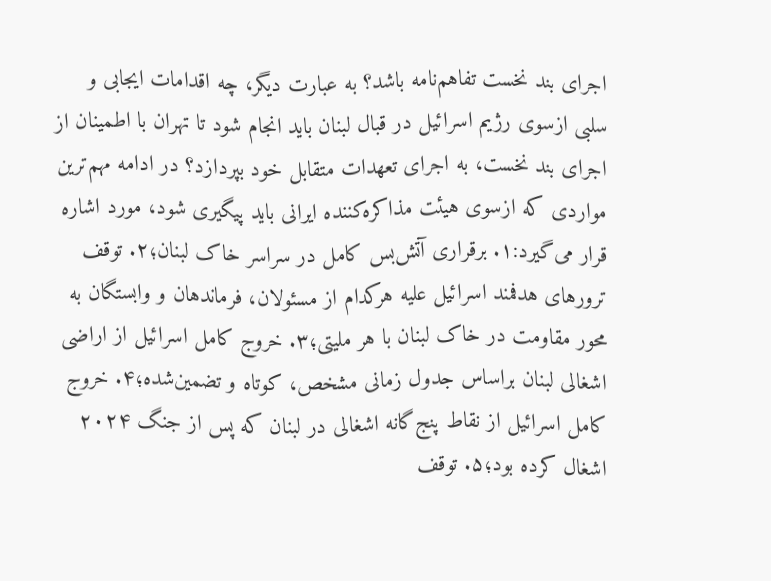اجرای بند نخست تفاهم‌نامه باشد؟ به عبارت دیگر، چه اقدامات ایجابی و سلبی ازسوی رژیم اسرائیل در قبال لبنان باید انجام شود تا تهران با اطمینان از اجرای بند نخست، به اجرای تعهدات متقابل خود بپردازد؟ در ادامه مهم‌ترین مواردی که ازسوی هیئت مذاکره‌کننده ایرانی باید پیگیری شود، مورد اشاره قرار می‌گیرد:۱. برقراری آتش‌بس کامل در سراسر خاک لبنان؛۲. توقف ترورهای هدفمند اسرائیل علیه هرکدام از مسئولان، فرماندهان و وابستگان به محور مقاومت در خاک لبنان با هر ملیتی؛۳. خروج کامل اسرائیل از اراضی اشغالی لبنان براساس جدول زمانی مشخص، کوتاه و تضمین‌شده؛۴. خروج کامل اسرائیل از نقاط پنج‌گانه اشغالی در لبنان که پس از جنگ ۲۰۲۴ اشغال کرده بود؛۵. توقف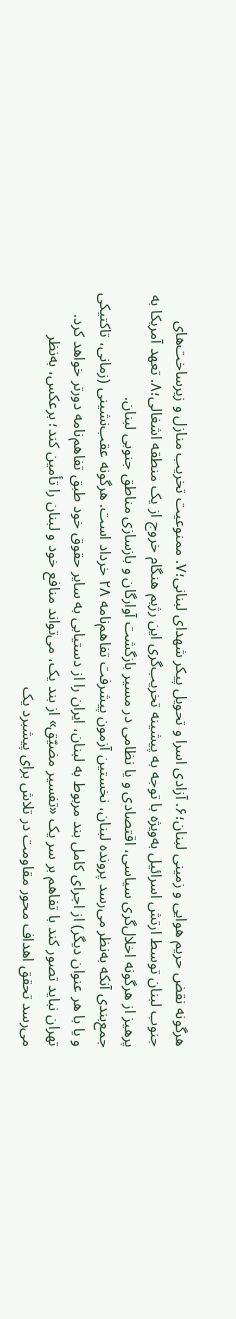هرگونه نقض حریم هوایی و زمینی لبنان؛۶. آزادی اسرا و تحویل پیکر شهدای لبنانی؛۷. ممنوعیت تخریب منازل و زیرساخت‌های جنوب لبنان توسط ارتش اسرائیل به‌ویژه با توجه به پیشینه تخریب‌گری این رژیم هنگام خروج از یک منطقه اشغالی؛۸. تعهد آمریکا به پرهیز از هرگونه اخلال‌‌گری سیاسی، اقتصادی و یا نظامی در مسیر بازگشت آوارگان و بازسازی مناطق جنوبی لبنان.
جمع‌بندی آنکه به‌نظر می‌رسد پرونده لبنان، نخستین آزمون پیشرفت تفاهم‌نامه ۲۸ خرداد است. هرگونه عقب‌نشینی (زمانی، تاکتیکی و یا با هر عنوان دیگر) از اجرای کامل بند مربوط به لبنان، ایران را از دستیابی به سایر حقوق خود طبق تفاهم‌نامه دورتر خواهد کرد. تهران نباید تصور کند با تفاهم بر سر یک «تفسیر مضیّق» از بند یک، می‌تواند منافع خود و لبنان را تأمین کند؛ برعکس، به‌نظر می‌رسد تحقق اهداف محور مقاومت در تلاش برای پیشبرد یک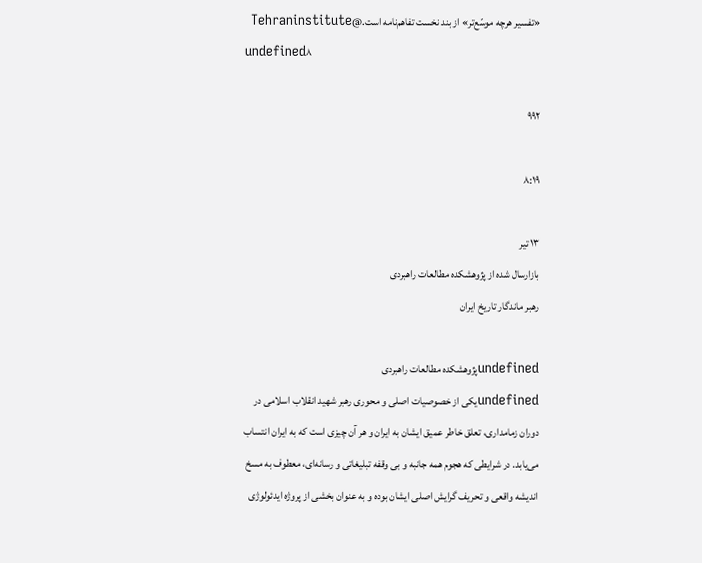«تفسیر هرچه موسّع‌تر» از بند نخست تفاهم‌نامه است.@Tehraninstitute
undefined۸

۹۹۲

۸:۱۹

۱۳ تیر
بازارسال شده از پژوهشکده مطالعات راهبردی
رهبر ماندگار تاریخ ایران

undefinedپژوهشکده مطالعات راهبردی
undefinedیکی از خصوصیات اصلی و محوری رهبر شهید انقلاب اسلامی در دوران زمامداری، تعلق خاطر عمیق ایشان به ایران و هر آن چیزی است که به ایران انتساب می‌یابد. در شرایطی که هجوم همه جانبه و بی وقفه تبلیغاتی و رسانه‌ای، معطوف به مسخ اندیشه واقعی و تحریف گرایش اصلی ایشان بوده و به عنوان بخشی از پروژه ایدئولوژی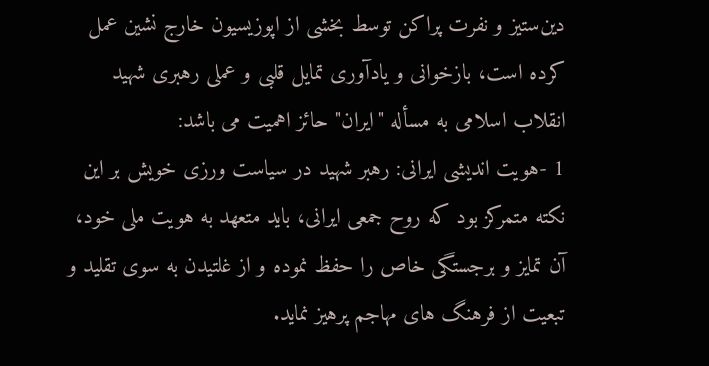دین‌ستیز و نفرت پراکن توسط بخشی از اپوزیسیون خارج نشین عمل کرده است، بازخوانی و یادآوری تمایل قلبی و عملی رهبری شهید انقلاب اسلامی به مسأله "ایران" حائز اهمیت می باشد:
1 -هویت اندیشی ایرانی: رهبر شهید در سیاست ورزی خویش بر این نکته متمرکز بود که روح جمعی ایرانی، باید متعهد به هویت ملی خود، آن تمایز و برجستگی خاص را حفظ نموده و از غلتیدن به سوی تقلید و تبعیت از فرهنگ های مهاجم پرهیز نماید.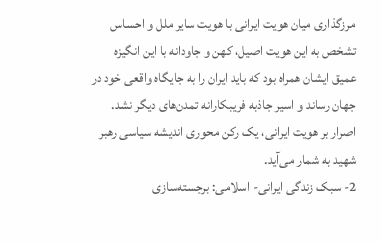مرزگذاری میان هویت ایرانی با هویت سایر ملل و احساس تشخص به این هویت اصیل، کهن و جاودانه با این انگیزه عمیق ایشان همراه بود که باید ایران را به جایگاه واقعی خود در جهان رساند و اسیر جاذبه فریبکارانه تمدن‌های دیگر نشد. اصرار بر هویت ایرانی، یک رکن محوری اندیشه سیاسی رهبر شهید به شمار می‌آید.
2- سبک زندگی ایرانی- اسلامی: برجسته‌سازی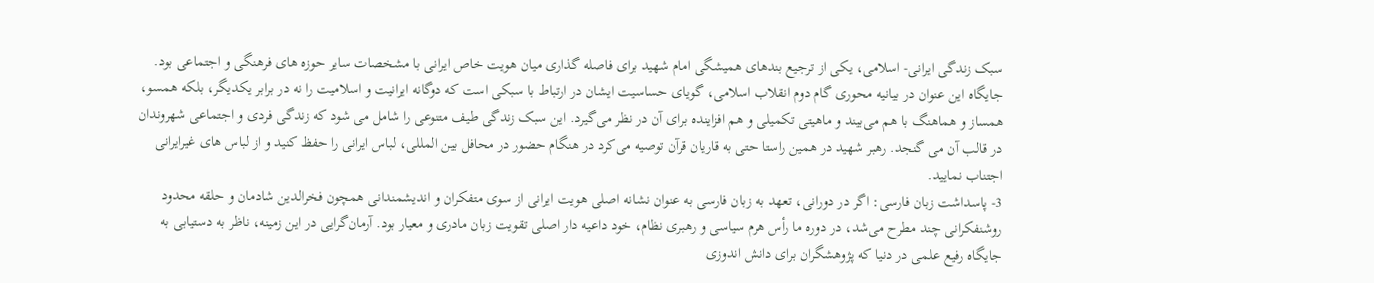سبک زندگی ایرانی- اسلامی، یکی از ترجیع بندهای همیشگی امام شهید برای فاصله گذاری میان هویت خاص ایرانی با مشخصات سایر حوزه های فرهنگی و اجتماعی بود. جایگاه این عنوان در بیانیه محوری گام دوم انقلاب اسلامی، گویای حساسیت ایشان در ارتباط با سبکی است که دوگانه ایرانیت و اسلامیت را نه در برابر یکدیگر، بلکه همسو، همساز و هماهنگ با هم می‌بیند و ماهیتی تکمیلی و هم افزاینده برای آن در نظر می‌گیرد. این سبک زندگی طیف متنوعی را شامل می شود که زندگی فردی و اجتماعی شهروندان در قالب آن می گنجد. رهبر شهید در همین راستا حتی به قاریان قرآن توصیه می‌کرد در هنگام حضور در محافل بین المللی، لباس ایرانی را حفظ کنید و از لباس های غیرایرانی اجتناب نمایید.
3- پاسداشت زبان فارسی: اگر در دورانی، تعهد به زبان فارسی به عنوان نشانه اصلی هویت ایرانی از سوی متفکران و اندیشمندانی همچون فخرالدین شادمان و حلقه محدود روشنفکرانی چند مطرح می‌شد، در دوره ما رأس هرم سیاسی و رهبری نظام، خود داعیه دار اصلی تقویت زبان مادری و معیار بود. آرمان‌گرایی در این زمینه، ناظر به دستیابی به جایگاه رفیع علمی در دنیا که پژوهشگران برای دانش اندوزی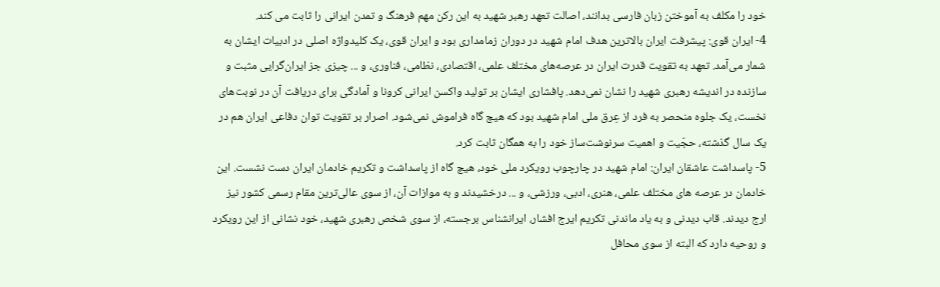خود را مکلف به آموختن زبان فارسی بدانند، اصالت تعهد رهبر شهید به این رکن مهم فرهنگ و تمدن ایرانی را ثابت می کند.
4- ایران قوی: پیشرفت ایران بالاترین هدف امام شهید در دوران زمامداری بود و ایران قوی، یک کلیدواژه اصلی در ادبیات ایشان به شمار می‌آمد. تعهد به تقویت قدرت ایران در عرصه‌های مختلف علمی، اقتصادی، نظامی، فناوری، و ... چیزی جز ایران‌گرایی مثبت و سازنده در اندیشه رهبری شهید را نشان نمی‌دهد. پافشاری ایشان بر تولید واکسن ایرانی کرونا و آمادگی برای دریافت آن در نوبت‌های نخست، یک جلوه منحصر به فرد از عِرق ملی امام شهید بود که هیچ گاه فراموش نمی‌شود. اصرار بر تقویت توان دفاعی ایران هم در یک سال گذشته، حجّیت و اهمیت سرنوشت‌ساز خود را به همگان ثابت کرد.
5- پاسداشت عاشقان ایران: امام شهید در چارچوب رویکرد ملی خود، هیچ گاه از پاسداشت و تکریم خادمان ایران دست نشست. این خادمان در عرصه های مختلف علمی، هنری، ادبی، ورزشی، و ... درخشیدند و به موازات آن، از سوی عالی‌ترین مقام رسمی کشور نیز ارج دیدند. قاب دیدنی و به یاد ماندنی تکریم ایرج افشار، ایرانشناس برجسته، از سوی شخص رهبری شهید، خود نشانی از این رویکرد و روحیه دارد که البته از سوی محافل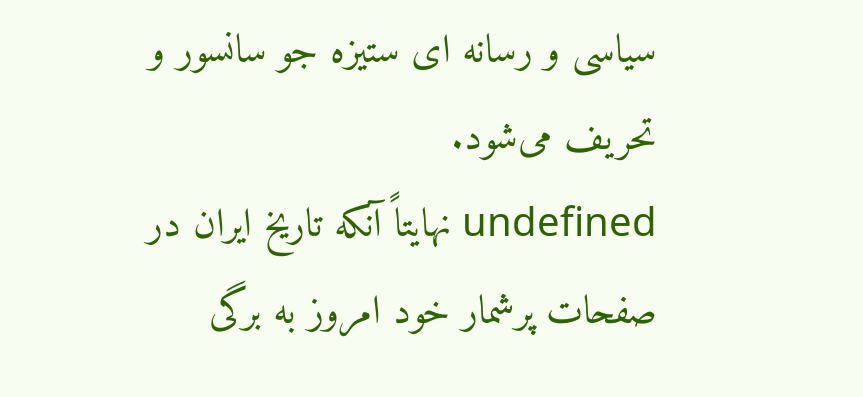سیاسی و رسانه ای ستیزه جو سانسور و تحریف می‌شود.
undefined نهایتاً آنکه تاریخ ایران در صفحات پرشمار خود امروز به برگی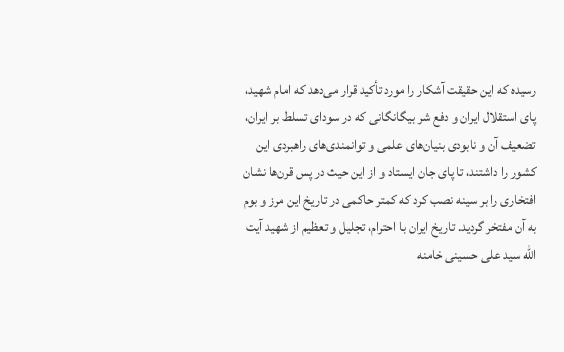رسیده که این حقیقت آشکار را مورد تأکید قرار می‌دهد که امام شهید، پای استقلال ایران و دفع شر بیگانگانی که در سودای تسلط بر ایران، تضعیف آن و نابودی بنیان‌های علمی و توانمندی‌های راهبردی این کشور را داشتند، تا پای جان ایستاد و از این حیث در پس قرن‌ها نشان افتخاری را بر سینه نصب کرد که کمتر حاکمی در تاریخ این مرز و بوم به آن مفتخر گردید. تاریخ ایران با احترام، تجلیل و تعظیم از شهید آیت الله سید علی حسینی خامنه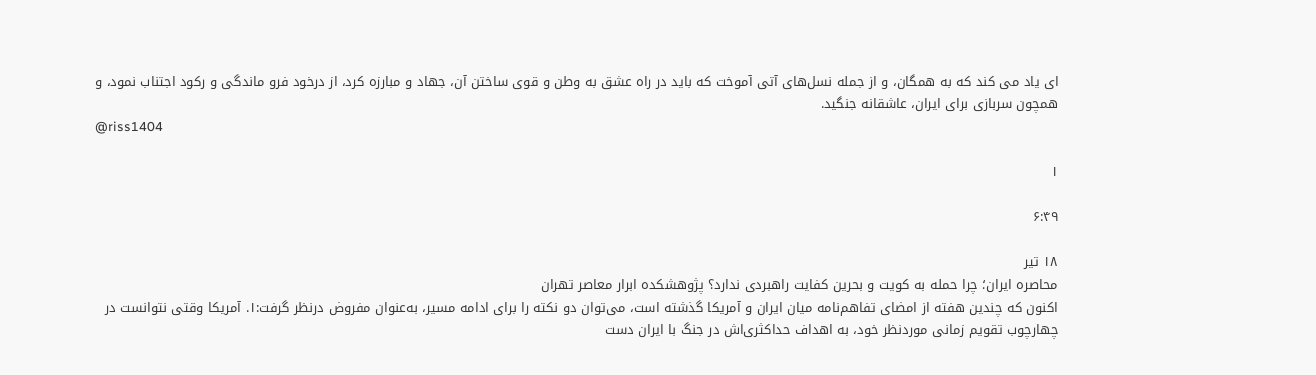ای یاد می کند که به همگان، و از جمله نسل‌های آتی آموخت که باید در راه عشق به وطن و قوی ساختن آن، جهاد و مبارزه کرد، از درخود فرو ماندگی و رکود اجتناب نمود، و همچون سربازی برای ایران، عاشقانه جنگید.
@riss1404

۱

۶:۴۹

۱۸ تیر
محاصره ایران؛ چرا حمله به کویت و بحرین کفایت راهبردی ندارد؟ پژوهشکده ابرار معاصر تهران
اکنون که چندین هفته از امضای تفاهم‌نامه میان ایران و آمریکا گذشته است، می‌توان دو نکته را برای ادامه مسیر، به‌عنوان مفروض درنظر گرفت:۱. آمریکا وقتی نتوانست در چهارچوب تقویم زمانی موردنظر خود، به اهداف حداکثری‌اش در جنگ با ایران دست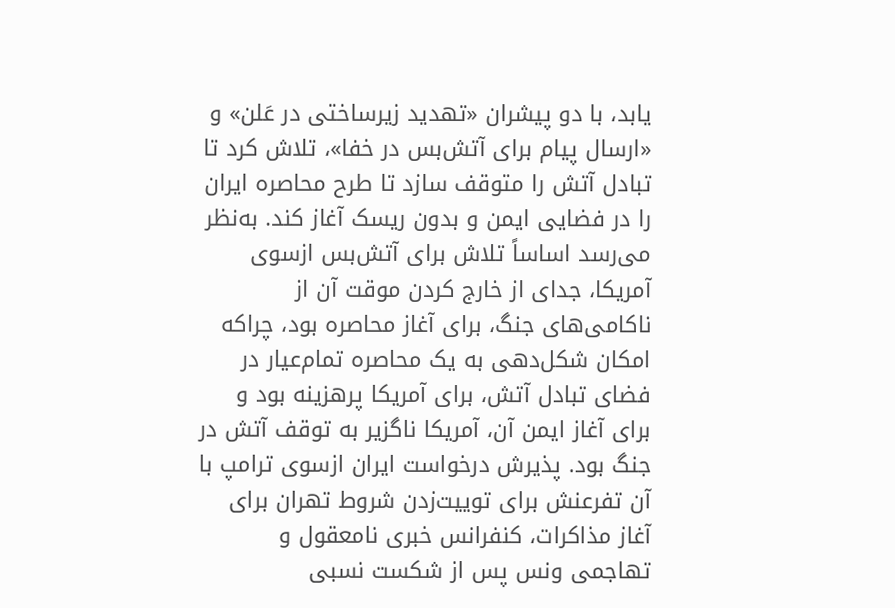یابد، با دو پیشران «تهدید زیرساختی در عَلن» و «ارسال پیام برای آتش‌بس در خفا»، تلاش کرد تا تبادل آتش را متوقف سازد تا طرح محاصره ایران را در فضایی ایمن و بدون ریسک آغاز کند. به‌نظر می‌رسد اساساً تلاش برای آتش‌بس ازسوی آمریکا، جدای از خارج کردن موقت آن از ناکامی‌های جنگ، برای آغاز محاصره بود، چراکه امکان شکل‌دهی به یک محاصره تمام‌عیار در فضای تبادل آتش، برای آمریکا پرهزینه بود و برای آغاز ایمن آن، آمریکا ناگزیر به توقف آتش در جنگ بود. پذیرش درخواست ایران ازسوی ترامپ با آن تفرعنش برای توییت‌زدن شروط تهران برای آغاز مذاکرات، کنفرانس خبری نامعقول و تهاجمی ونس پس از شکست نسبی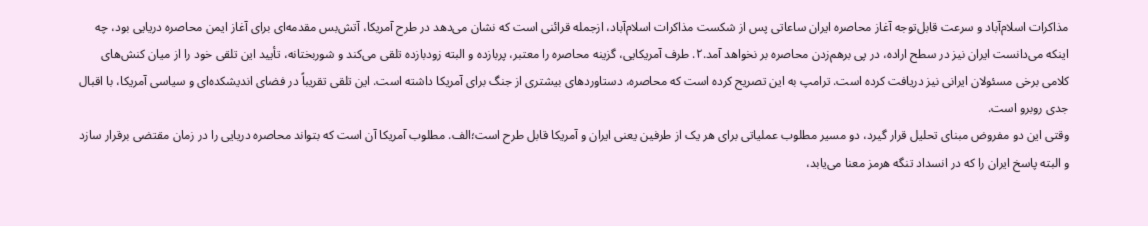مذاکرات اسلام‌آباد و سرعت قابل‌توجه آغاز محاصره ایران ساعاتی پس از شکست مذاکرات اسلام‌آباد، ازجمله قرائنی است که نشان می‌دهد در طرح آمریکا، آتش‌بس مقدمه‌ای برای آغاز ایمن محاصره دریایی بود، چه اینکه می‌دانست ایران نیز در سطح اراده، در پی برهم‌زدن محاصره بر نخواهد آمد.۲. طرف آمریکایی، گزینه محاصره را معتبر، پربازده و البته زودبازده تلقی می‌کند و شوربختانه، تأیید این تلقی خود را از میان کنش‌های کلامی برخی مسئولان ایرانی نیز دریافت کرده است. ترامپ به این تصریح کرده است که محاصره، دستاوردهای بیشتری از جنگ برای آمریکا داشته است. این تلقی تقریباً در فضای اندیشکده‌ای و سیاسی آمریکا، با اقبال جدی روبرو است.
وقتی این دو مفروض مبنای تحلیل قرار گیرد، دو مسیر مطلوب عملیاتی برای هر یک از طرفین یعنی ایران و آمریکا قابل طرح است؛الف. مطلوب آمریکا آن است که بتواند محاصره دریایی را در زمان مقتضی برقرار سازد و البته پاسخ ایران را که در انسداد تنگه هرمز معنا می‌یابد،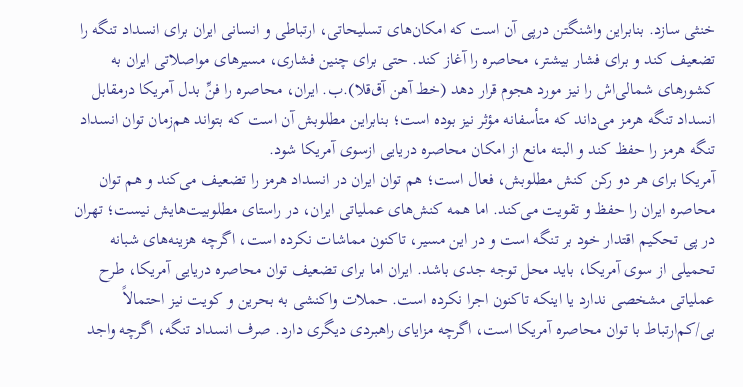خنثی سازد. بنابراین واشنگتن درپی آن است که امکان‌های تسلیحاتی، ارتباطی و انسانی ایران برای انسداد تنگه را تضعیف کند و برای فشار بیشتر، محاصره را آغاز کند. حتی برای چنین فشاری، مسیرهای مواصلاتی ایران به کشورهای شمالی‌اش را نیز مورد هجوم قرار دهد (خط آهن آق‌قلا).ب. ایران، محاصره را فنِّ بدل آمریکا درمقابل انسداد تنگه هرمز می‌داند که متأسفانه مؤثر نیز بوده است؛ بنابراین مطلوبش آن است که بتواند هم‌زمان توان انسداد تنگه هرمز را حفظ کند و البته مانع از امکان محاصره دریایی ازسوی آمریکا شود.
آمریکا برای هر دو رکن کنش مطلوبش، فعال است؛ هم توان ایران در انسداد هرمز را تضعیف می‌کند و هم توان محاصره ایران را حفظ و تقویت می‌کند. اما همه کنش‌های عملیاتی ایران، در راستای مطلوبیت‌هایش نیست؛ تهران در پی تحکیم اقتدار خود بر تنگه است و در این مسیر، تاکنون مماشات نکرده است، اگرچه هزینه‌های شبانه تحمیلی از سوی آمریکا، باید محل توجه جدی باشد. ایران اما برای تضعیف توان محاصره دریایی آمریکا، طرح عملیاتی مشخصی ندارد یا اینکه تاکنون اجرا نکرده است. حملات واکنشی به بحرین و کویت نیز احتمالاً بی‌/کم‌ارتباط با توان محاصره آمریکا است، اگرچه مزایای راهبردی دیگری دارد. صرف انسداد تنگه، اگرچه واجد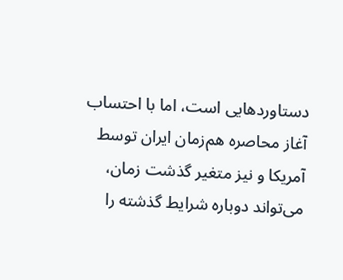دستاوردهایی است، اما با احتساب آغاز محاصره هم‌زمان ایران توسط آمریکا و نیز متغیر گذشت زمان، می‌تواند دوباره شرایط گذشته را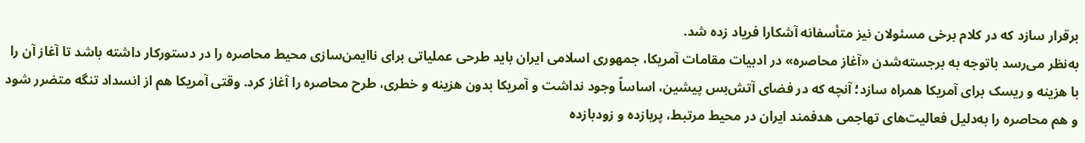برقرار سازد که در کلام برخی مسئولان نیز متأسفانه آشکارا فریاد زده شد.
به‌نظر می‌رسد باتوجه به برجسته‌شدن «آغاز محاصره» در ادبیات مقامات آمریکا، جمهوری اسلامی ایران باید طرحی عملیاتی برای ناایمن‌سازی محیط محاصره را در دستورکار داشته باشد تا آغاز آن را با هزینه و ریسک برای آمریکا همراه سازد؛ آنچه که در فضای آتش‌بس پیشین، اساساً وجود نداشت و آمریکا بدون هزینه و خطری، طرح محاصره را آغاز کرد. وقتی آمریکا هم از انسداد تنگه متضرر شود و هم محاصره را به‌دلیل فعالیت‌های تهاجمی هدفمند ایران در محیط مرتبط، پربازده و زودبازده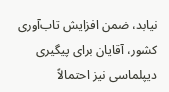نیابد، ضمن افزایش تاب‌آوری کشور، آقایان برای پیگیری دیپلماسی نیز احتمالاً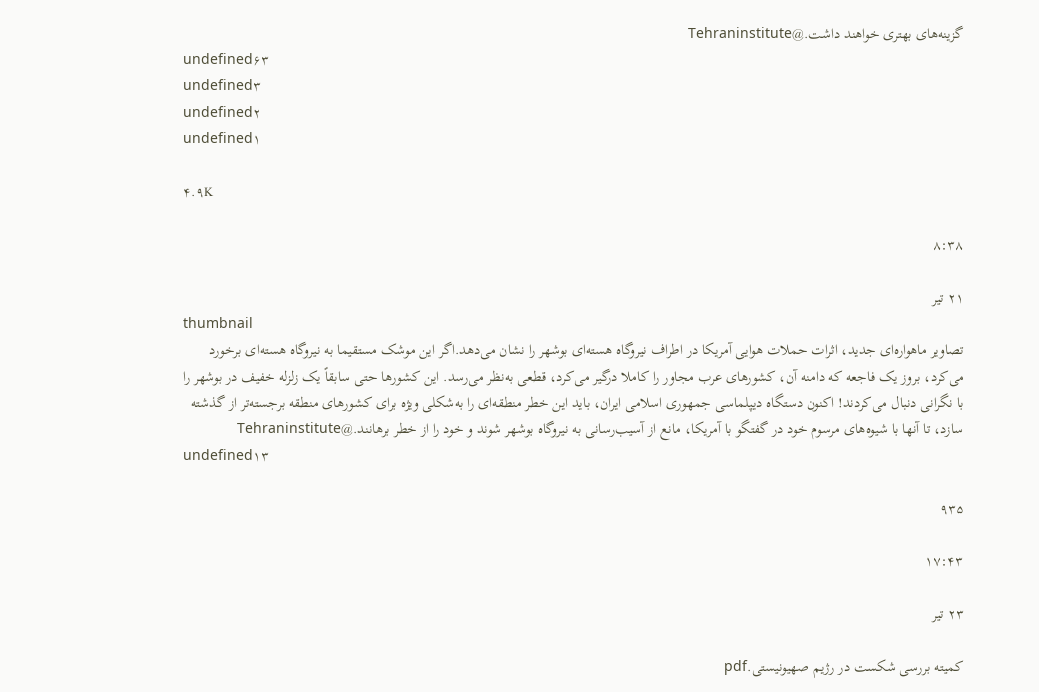گزینه‌های بهتری خواهند داشت.@Tehraninstitute
undefined۶۳
undefined۳
undefined۲
undefined۱

۴.۹K

۸:۳۸

۲۱ تیر
thumbnail
تصاویر ماهواره‌ای جدید، اثرات حملات هوایی آمریکا در اطراف نیروگاه هسته‌ای بوشهر را نشان می‌دهد.اگر این موشک مستقیما به نیروگاه هسته‌ای برخورد می‌کرد، بروز یک فاجعه که دامنه آن، کشورهای عرب مجاور را کاملا درگیر می‌کرد، قطعی به‌نظر می‌رسد. این کشورها حتی سابقاً یک زلزله خفیف در بوشهر را با نگرانی دنبال می‌کردند! اکنون دستگاه دیپلماسی جمهوری اسلامی ایران، باید این خطر منطقه‌ای را به‌شکلی ویژه برای کشورهای منطقه برجسته‌تر از گذشته سازد، تا آنها با شیوه‌های مرسوم خود در گفتگو با آمریکا، مانع از آسیب‌رسانی به نیروگاه بوشهر شوند و خود را از خطر برهانند.@Tehraninstitute
undefined۱۳

۹۳۵

۱۷:۴۳

۲۳ تیر

کمیته بررسی شکست در رژیم صهیونیستی.pdf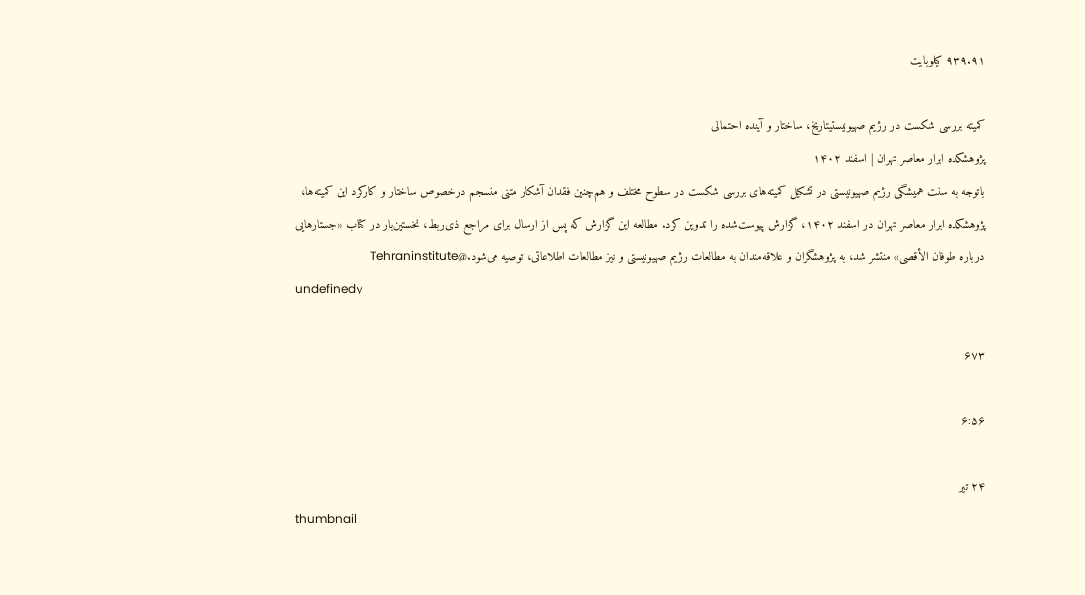۹۳۹.۹۱ کیلوبایت

کمیته بررسی شکست در رژیم صهیونیستیتاريخ، ساختار و آینده احتمالی
پژوهشکده ابرار معاصر تهران | اسفند ۱۴۰۲
باتوجه به سنت همیشگی رژیم صهیونیستی در تشکیل کمیته‌های بررسی شکست‌ در سطوح مختلف و هم‌چنین فقدان آشکار متنی منسجم درخصوص ساختار و کارکرد این کمیته‌ها، پژوهشکده ابرار معاصر تهران در اسفند ۱۴۰۲، گزارش پیوست‌شده را تدوین کرد. مطالعه این گزارش که پس از ارسال برای مراجع ذی‌ربط، نخستین‌بار در کتاب «جستارهایی درباره طوفان الأقصی» منتشر شد، به پژوهشگران و علاقه‌مندان به مطالعات رژیم صهیونیستی و نیز مطالعات اطلاعاتی، توصیه می‌شود.@Tehraninstitute
undefined۷

۶۷۳

۶:۵۶

۲۴ تیر
thumbnail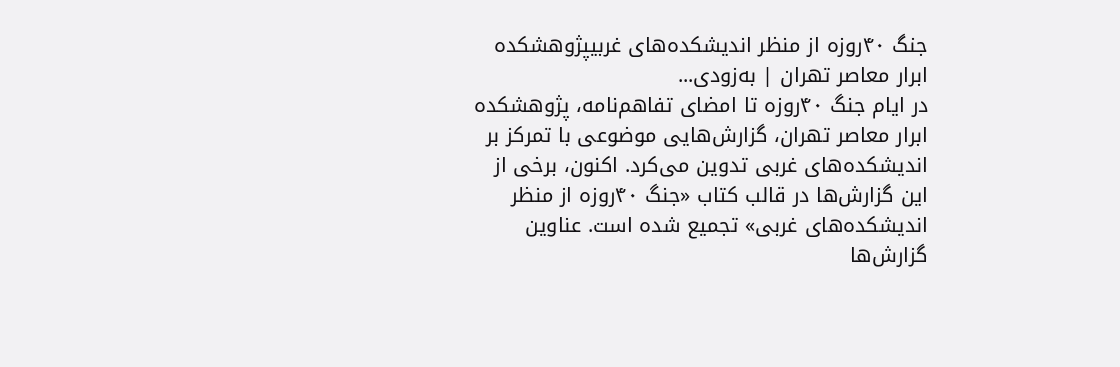جنگ ۴۰روزه از منظر اندیشکده‌های غربیپژوهشکده ابرار معاصر تهران | به‌زودی...
در ایام جنگ ۴۰روزه تا امضای تفاهم‌نامه، پژوهشکده ابرار معاصر تهران، گزارش‌هایی موضوعی با تمرکز بر اندیشکده‌های غربی تدوین می‌کرد. اکنون، برخی از این گزارش‌ها در قالب کتاب «جنگ ۴۰روزه از منظر اندیشکده‌های غربی» تجمیع شده است. عناوین گزارش‌ها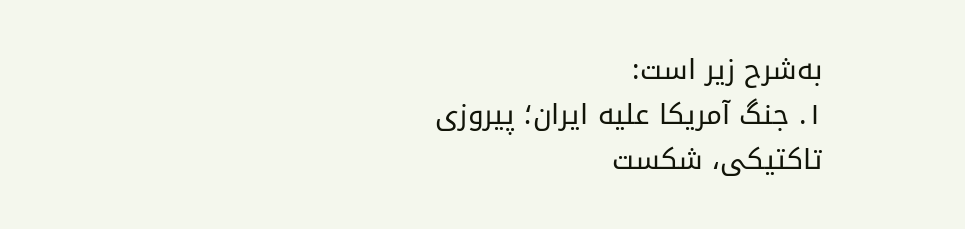به‌شرح زیر است:
۱. جنگ آمریکا علیه ایران؛ پیروزی تاکتیکی، شکست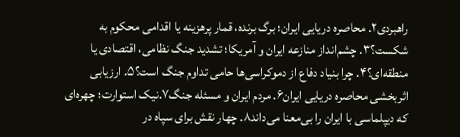راهبردی۲. محاصره دریایی ایران؛ برگ برنده، قمار پرهزینه یا اقدامی محکوم ‌به شکست؟۳. چشم‌انداز منازعه ایران و آمریکا؛ تشدید جنگ نظامی، اقتصادی یا منطقه‌ای؟۴. چرا بنیاد دفاع از دموکراسی‌ها حامی تداوم جنگ است؟۵. ارزیابی اثربخشی محاصره دریایی ایران۶. مردم ایران و مسئله جنگ۷.نیک استوارت؛ چهره‌ای که دیپلماسی با ایران را بی‌معنا می‌داند۸. چهار نقش برای سپاه در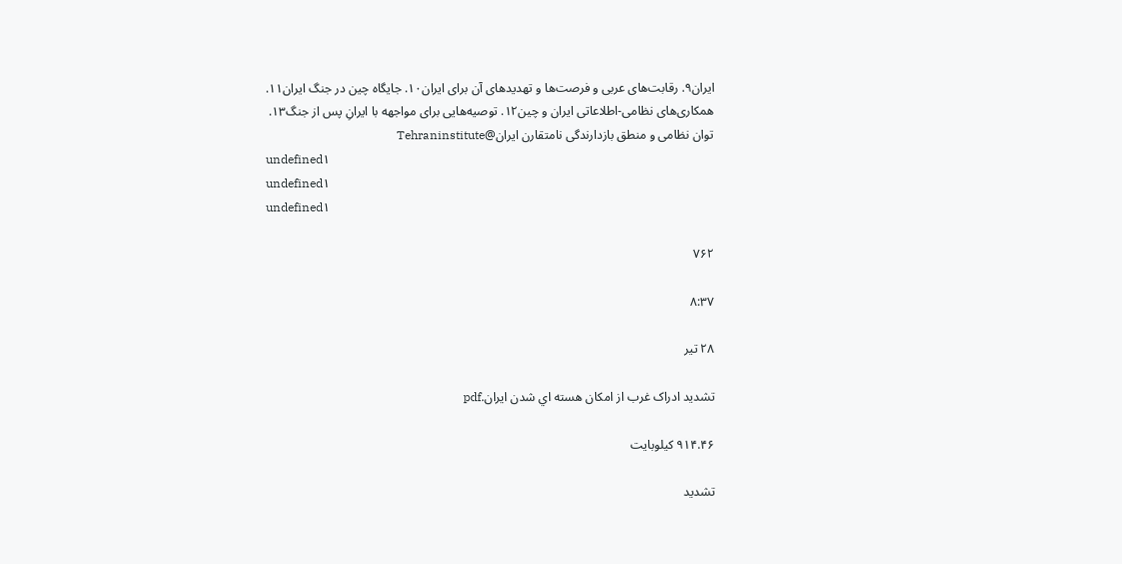ایران۹. رقابت‌های عربی و فرصت‌ها و تهدیدهای آن برای ایران۱۰. جایگاه چین در جنگ ایران۱۱. همکاری‌های نظامی-اطلاعاتی ایران و چین۱۲. توصیه‌هایی برای مواجهه با ایرانِ پس از جنگ۱۳. توان نظامی و منطق بازدارندگی نامتقارن ایران@Tehraninstitute
undefined۱
undefined۱
undefined۱

۷۶۲

۸:۳۷

۲۸ تیر

تشديد ادراک غرب از امکان هسته اي شدن ايران.pdf

۹۱۴.۴۶ کیلوبایت

تشدید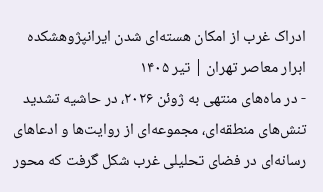ادراک غرب از امکان هسته‌ای شدن ایرانپژوهشکده ابرار معاصر تهران | تیر ۱۴۰۵
- در ماه‌های منتهی به ژوئن ۲۰۲۶، در حاشیه تشدید تنش‌های منطقه‌ای، مجموعه‌ای از روایت‌ها و ادعاهای رسانه‌ای در فضای تحلیلی غرب شکل گرفت که محور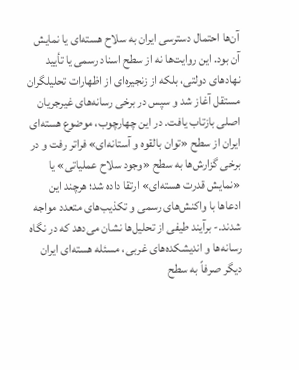آن‌ها احتمال دسترسی ایران به سلاح هسته‌ای یا نمایش آن بود. این روایت‌ها نه از سطح اسناد رسمی یا تأیید نهادهای دولتی، بلکه از زنجیره‌ای از اظهارات تحلیلگران مستقل آغاز شد و سپس در برخی رسانه‌های غیرجریان اصلی بازتاب یافت. در این چهارچوب، موضوع هسته‌ای ایران از سطح «توان بالقوه و آستانه‌ای» فراتر رفت و در برخی گزارش‌ها به سطح «وجود سلاح عملیاتی» یا «نمایش قدرت هسته‌ای» ارتقا داده شد؛ هرچند این ادعاها با واکنش‌های رسمی و تکذیب‌های متعدد مواجه شدند.- برآیند طیفی از تحلیل‌ها نشان می‌دهد که در نگاه رسانه‌ها و اندیشکده‌های غربی، مسئله هسته‌ای ایران دیگر صرفاً به سطح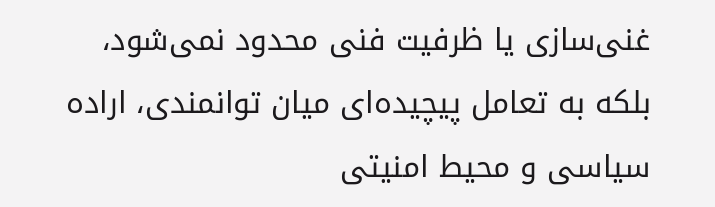غنی‌سازی یا ظرفیت فنی محدود نمی‌شود، بلکه به تعامل پیچیده‌ای میان توانمندی، اراده سیاسی و محیط امنیتی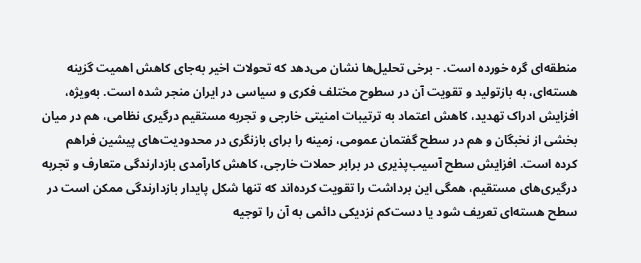منطقه‌ای گره‌ خورده است. - برخی تحلیل‌ها نشان می‌دهد که تحولات اخیر به‌جای کاهش اهمیت گزینه هسته‌ای، به بازتولید و تقویت آن در سطوح مختلف فکری و سیاسی در ایران منجر شده است. به‌ویژه، افزایش ادراک تهدید، کاهش اعتماد به ترتیبات امنیتی خارجی و تجربه مستقیم درگیری نظامی، هم در میان بخشی از نخبگان و هم در سطح گفتمان عمومی، زمینه را برای بازنگری در محدودیت‌های پیشین فراهم کرده است. افزایش سطح آسیب‌پذیری در برابر حملات خارجی، کاهش کارآمدی بازدارندگی متعارف و تجربه درگیری‌های مستقیم، همگی این برداشت را تقویت کرده‌اند که تنها شکل پایدار بازدارندگی ممکن است در سطح هسته‌ای تعریف شود یا دست‌کم نزدیکی دائمی به آن را توجیه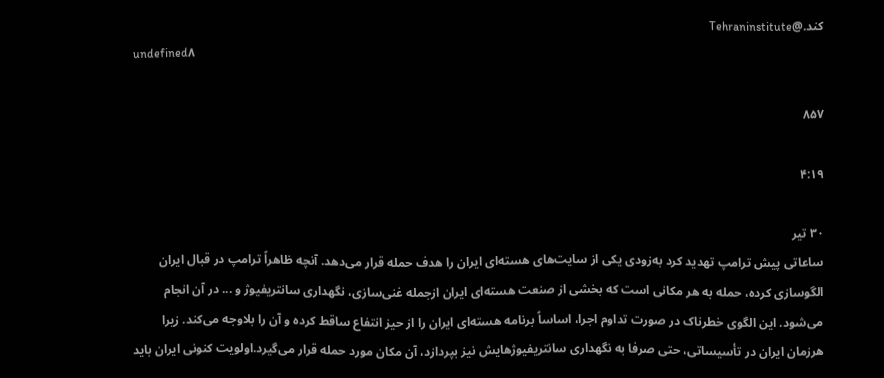کند.@Tehraninstitute
undefined۸

۸۵۷

۴:۱۹

۳۰ تیر
ساعاتی پیش ترامپ تهدید کرد به‌زودی یکی از سایت‌های هسته‌ای ایران را هدف حمله قرار می‌دهد. آنچه ظاهراً ترامپ در قبال ایران الگوسازی کرده، حمله به هر مکانی است که بخشی از صنعت هسته‌ای ایران ازجمله غنی‌سازی، نگهداری سانتریفیوژ و ... در آن انجام می‌شود. این الگوی خطرناک در صورت تداوم اجرا، اساساً برنامه هسته‌ای ایران را از حیز انتفاع ساقط کرده و آن را بلاوجه می‌کند. زیرا هرزمان ایران در تأسیساتی، حتی صرفا به نگهداری سانتریفیوژهایش نیز بپردازد، آن مکان مورد حمله قرار می‌گیرد.اولویت کنونی ایران باید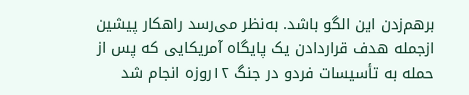برهم‌زدن این الگو باشد. به‌نظر می‌رسد راهکار پیشین ازجمله هدف قراردادن یک پایگاه آمریکایی که پس از حمله به تأسیسات فردو در جنگ ۱۲روزه انجام شد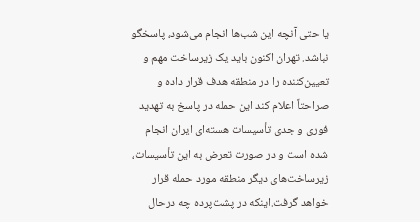یا حتی آنچه این شب‌ها انجام می‌شود، پاسخگو نباشد. تهران اکنون باید یک زیرساخت مهم و تعیین‌کننده را در منطقه هدف قرار داده و صراحتاً اعلام کند این حمله در پاسخ به تهدید فوری و جدی تأسیسات هسته‌ای ایران انجام شده است و در صورت تعرض به این تأسیسات، زیرساخت‌های دیگر منطقه مورد حمله قرار خواهد گرفت.اینکه در پشت‌پرده چه درحال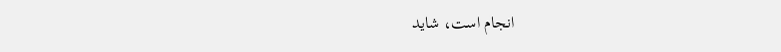انجام است، شاید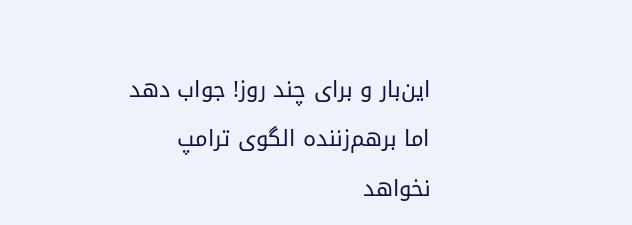این‌بار و برای چند روز! جواب دهد اما برهم‌زننده الگوی ترامپ نخواهد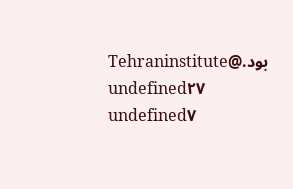بود.@Tehraninstitute
undefined۲۷
undefined۷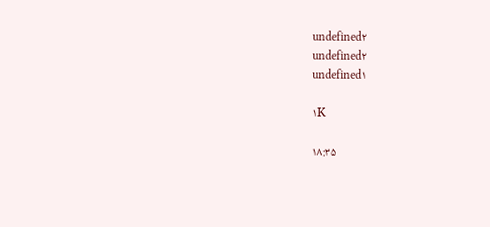undefined۲
undefined۲
undefined۱

۱K

۱۸:۳۵